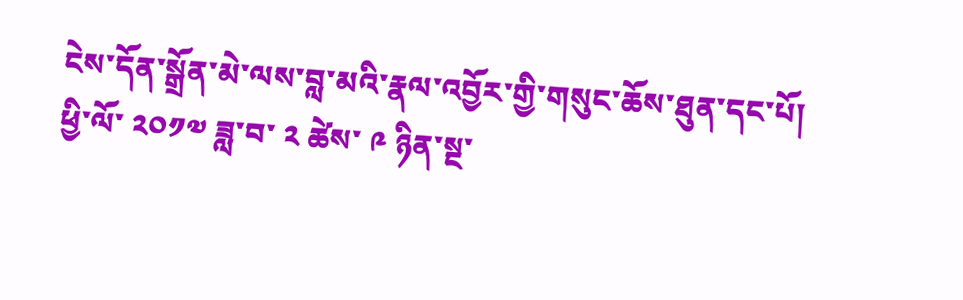ངེས་དོན་སྒྲོན་མེ་ལས་བླ་མའི་རྣལ་འབྱོར་གྱི་གསུང་ཆོས་ཐུན་དང་པོ།
ཕྱི་ལོ་ ༢༠༡༧ ཟླ་བ་ ༢ ཚེས་ ༩ ཉིན་སྔ་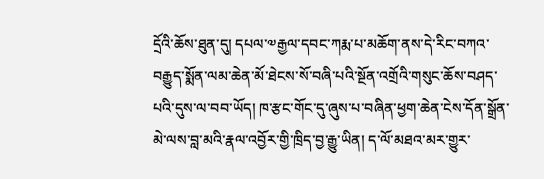དྲོའི་ཆོས་ཐུན་དུ། དཔལ་༧རྒྱལ་དབང་ཀརྨ་པ་མཆོག་ནས་དེ་རིང་བཀའ་བརྒྱུད་སྨོན་ལམ་ཆེན་མོ་ཐེངས་སོ་བཞི་པའི་སྔོན་འགྲོའི་གསུང་ཆོས་བཤད་པའི་དུས་ལ་བབ་ཡོད། ཁ་རྩང་གོང་དུ་ཞུས་པ་བཞིན་ཕྱག་ཆེན་ངེས་དོན་སྒྲོན་མེ་ལས་བླ་མའི་རྣལ་འབྱོར་གྱི་ཁྲིད་བྱ་རྒྱུ་ཡིན། ད་ལོ་མཐའ་མར་གྱུར་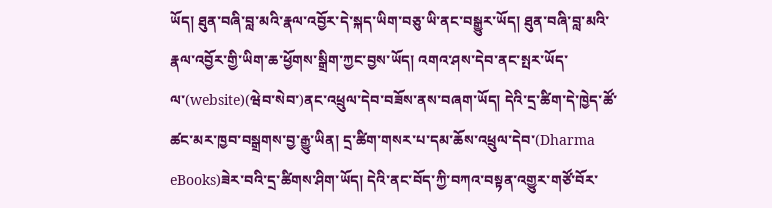ཡོད། ཐུན་བཞི་བླ་མའི་རྣལ་འབྱོར་དེ་སྐད་ཡིག་བཅུ་ཡི་ནང་བསྒྱུར་ཡོད། ཐུན་བཞི་བླ་མའི་རྣལ་འབྱོར་གྱི་ཡིག་ཆ་ཕྱོགས་སྒྲིག་ཀྱང་བྱས་ཡོད། འགའ་ཤས་དེབ་ནང་སྤར་ཡོད་ལ་(website)(ཝེབ་སེབ་)ནང་འཕྲུལ་དེབ་བཟོས་ནས་བཞག་ཡོད། དེའི་དྲ་ཚིག་དེ་ཁྱེད་ཚོ་ཚང་མར་ཁྱབ་བསྒྲགས་བྱ་རྒྱུ་ཡིན། དྲ་ཚིག་གསར་པ་དམ་ཆོས་འཕྲུལ་དེབ་(Dharma eBooks)ཟེར་བའི་དྲ་ཚིགས་ཤིག་ཡོད། དེའི་ནང་བོད་ཀྱི་བཀའ་བསྟན་འགྱུར་གཙོ་བོར་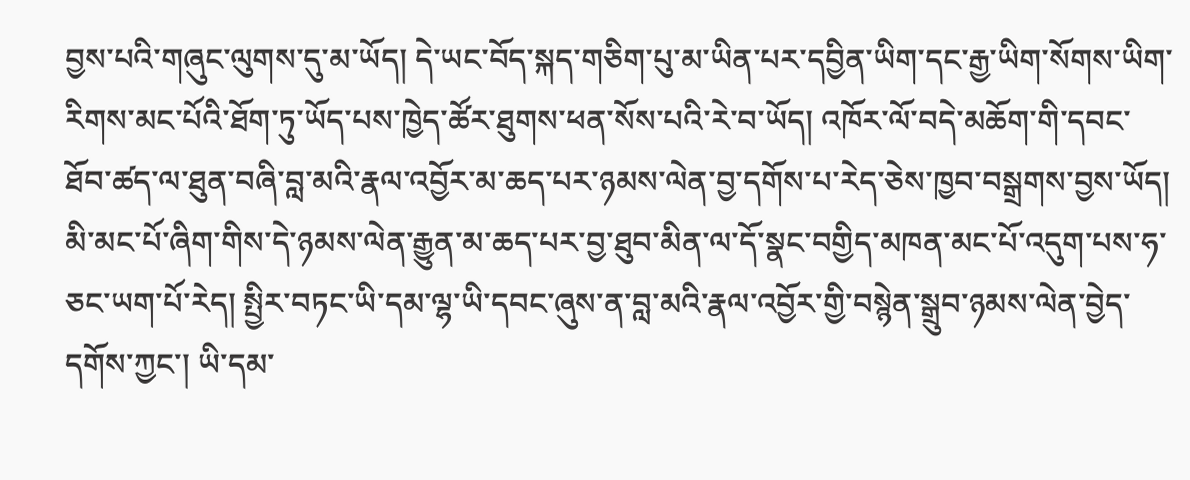བྱས་པའི་གཞུང་ལུགས་དུ་མ་ཡོད། དེ་ཡང་བོད་སྐད་གཅིག་པུ་མ་ཡིན་པར་དབྱིན་ཡིག་དང་རྒྱ་ཡིག་སོགས་ཡིག་རིགས་མང་པོའི་ཐོག་ཏུ་ཡོད་པས་ཁྱེད་ཚོར་ཐུགས་ཕན་སོས་པའི་རེ་བ་ཡོད། འཁོར་ལོ་བདེ་མཆོག་གི་དབང་ཐོབ་ཚད་ལ་ཐུན་བཞི་བླ་མའི་རྣལ་འབྱོར་མ་ཆད་པར་ཉམས་ལེན་བྱ་དགོས་པ་རེད་ཅེས་ཁྱབ་བསྒྲགས་བྱས་ཡོད། མི་མང་པོ་ཞིག་གིས་དེ་ཉམས་ལེན་རྒྱུན་མ་ཆད་པར་བྱ་ཐུབ་མིན་ལ་དོ་སྣང་བགྱིད་མཁན་མང་པོ་འདུག་པས་ཧ་ཅང་ཡག་པོ་རེད། སྤྱིར་བཏང་ཡི་དམ་ལྷ་ཡི་དབང་ཞུས་ན་བླ་མའི་རྣལ་འབྱོར་གྱི་བསྙེན་སྒྲུབ་ཉམས་ལེན་བྱེད་དགོས་ཀྱང་། ཡི་དམ་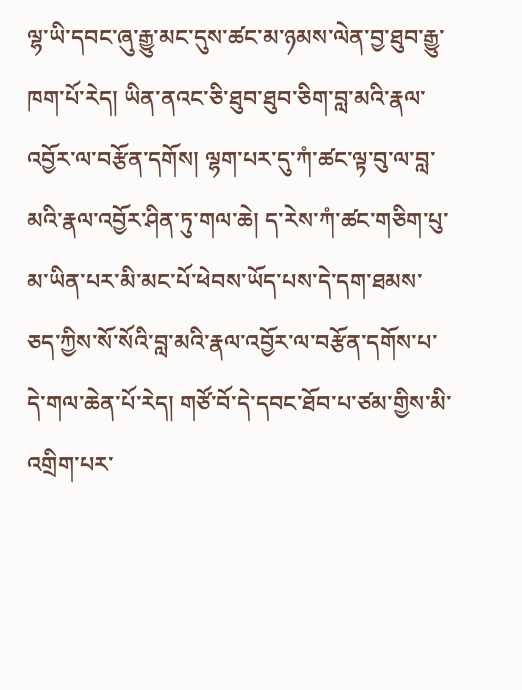ལྷ་ཡི་དབང་ཞུ་རྒྱུ་མང་དུས་ཚང་མ་ཉམས་ལེན་བྱ་ཐུབ་རྒྱུ་ཁག་པོ་རེད། ཡིན་ནའང་ཅི་ཐུབ་ཐུབ་ཅིག་བླ་མའི་རྣལ་འབྱོར་ལ་བརྩོན་དགོས། ལྷག་པར་དུ་ཀཾ་ཚང་ལྟ་བུ་ལ་བླ་མའི་རྣལ་འབྱོར་ཤིན་ཏུ་གལ་ཆེ། ད་རེས་ཀཾ་ཚང་གཅིག་པུ་མ་ཡིན་པར་མི་མང་པོ་ཕེབས་ཡོད་པས་དེ་དག་ཐམས་ཅད་ཀྱིས་སོ་སོའི་བླ་མའི་རྣལ་འབྱོར་ལ་བརྩོན་དགོས་པ་དེ་གལ་ཆེན་པོ་རེད། གཙོ་བོ་དེ་དབང་ཐོབ་པ་ཙམ་གྱིས་མི་འགྲིག་པར་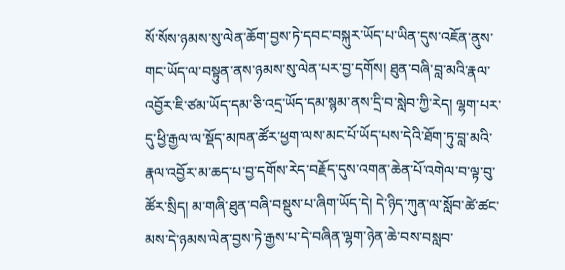སོ་སོས་ཉམས་སུ་ལེན་ཆོག་བྱས་ཏེ་དབང་བསྐུར་ཡོད་པ་ཡིན་དུས་འཇོན་ནུས་གང་ཡོད་ལ་བསྟུན་ནས་ཉམས་སུ་ལེན་པར་བྱ་དགོས། ཐུན་བཞི་བླ་མའི་རྣལ་འབྱོར་ཇི་ཙམ་ཡོད་དམ་ཅི་འདྲ་ཡོད་དམ་སྙམ་ནས་དྲི་བ་སླེབ་ཀྱི་རེད། ལྷག་པར་དུ་ཕྱི་རྒྱལ་ལ་སྡོད་མཁན་ཚོར་ཕྱག་ལས་མང་པོ་ཡོད་པས་དེའི་ཐོག་ཏུ་བླ་མའི་རྣལ་འབྱོར་མ་ཆད་པ་བྱ་དགོས་རེད་བརྗོད་དུས་འགན་ཆེན་པོ་འགེལ་བ་ལྟ་བུ་ཚོར་སྲིད། མ་གཞི་ཐུན་བཞི་བསྡུས་པ་ཞིག་ཡོད་དེ། དེ་ཉིད་ཀུན་ལ་སློབ་ཚེ་ཚང་མས་དེ་ཉམས་ལེན་བྱས་ཏེ་རྒྱས་པ་དེ་བཞིན་ལྷག་ཉེན་ཆེ་བས་བསླབ་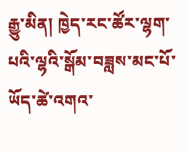རྒྱུ་མིན། ཁྱེད་རང་ཚོར་ལྷག་པའི་ལྷའི་སྒོམ་བཟླས་མང་པོ་ཡོད་ཚེ་འགའ་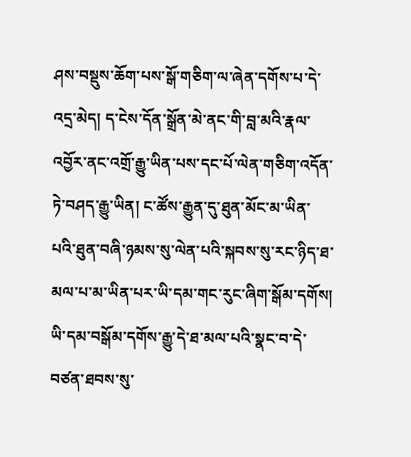ཤས་བསྡུས་ཆོག་པས་སྒོ་གཅིག་ལ་ཞེན་དགོས་པ་དེ་འདྲ་མེད། ད་ངེས་དོན་སྒྲོན་མེ་ནང་གི་བླ་མའི་རྣལ་འབྱོར་ནང་འགྲོ་རྒྱུ་ཡིན་པས་དང་པོ་ལེན་གཅིག་འདོན་ཏེ་བཤད་རྒྱུ་ཡིན། ང་ཚོས་རྒྱུན་དུ་ཐུན་མོང་མ་ཡིན་པའི་ཐུན་བཞི་ཉམས་སུ་ལེན་པའི་སྐབས་སུ་རང་ཉིད་ཐ་མལ་པ་མ་ཡིན་པར་ཡི་དམ་གང་རུང་ཞིག་སྒོམ་དགོས། ཡི་དམ་བསྒོམ་དགོས་རྒྱུ་དེ་ཐ་མལ་པའི་སྣང་བ་དེ་བཙན་ཐབས་སུ་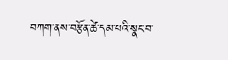བཀག་ནས་བརྩོན་ཚེ་དམ་པའི་སྣང་བ་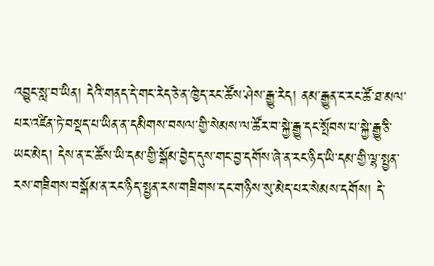འབྱུང་སླ་བ་ཡིན། དེའི་གནད་དེ་གང་རེད་ཅེ་ན་ཁྱེད་རང་ཚོས་ཤེས་རྒྱུ་རེད། ནམ་རྒྱུན་ང་རང་ཚོ་ཐ་མལ་པར་འཛིན་ཏེ་བསྡད་པ་ཡིན་ན་དམིགས་བསལ་གྱི་སེམས་ལ་ཚོར་བ་སྐྱེ་རྒྱུ་དང་སྤོབས་པ་སྐྱེ་རྒྱུ་ཅི་ཡང་མེད། དེས་ན་ང་ཚོས་ཡི་དམ་གྱི་སྒོམ་བྱེད་དུས་གང་བྱ་དགོས་ཞེ་ན་རང་ཉིད་ཡི་དམ་གྱི་ལྷ་སྤྱན་རས་གཟིགས་བསྒོམ་ན་རང་ཉིད་སྤྱན་རས་གཟིགས་དང་གཉིས་སུ་མེད་པར་སེམས་དགོས། དེ་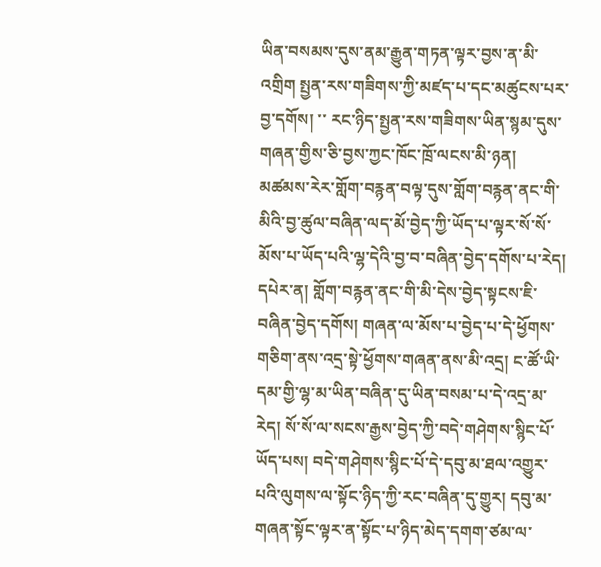ཡིན་བསམས་དུས་ནམ་རྒྱུན་གཏན་ལྟར་བྱས་ན་མི་འགྲིག སྤྱན་རས་གཟིགས་ཀྱི་མཛད་པ་དང་མཚུངས་པར་བྱ་དགོས། ་་ རང་ཉིད་སྤྱན་རས་གཟིགས་ཡིན་སྙམ་དུས་གཞན་གྱིས་ཅི་བྱས་ཀྱང་ཁོང་ཁྲོ་ལངས་མི་ཉན། མཚམས་རེར་གློག་བརྙན་བལྟ་དུས་གློག་བརྙན་ནང་གི་མིའི་བྱ་ཚུལ་བཞིན་ལད་མོ་བྱེད་ཀྱི་ཡོད་པ་ལྟར་སོ་སོ་མོས་པ་ཡོད་པའི་ལྷ་དེའི་བྱ་བ་བཞིན་བྱེད་དགོས་པ་རེད། དཔེར་ན། གློག་བརྙན་ནང་གི་མི་དེས་བྱེད་སྟངས་ཇི་བཞིན་བྱེད་དགོས། གཞན་ལ་མོས་པ་བྱེད་པ་དེ་ཕྱོགས་གཅིག་ནས་འདྲ་སྟེ་ཕྱོགས་གཞན་ནས་མི་འདྲ། ང་ཚོ་ཡི་དམ་གྱི་ལྷ་མ་ཡིན་བཞིན་དུ་ཡིན་བསམ་པ་དེ་འདྲ་མ་རེད། སོ་སོ་ལ་སངས་རྒྱས་བྱེད་ཀྱི་བདེ་གཤེགས་སྙིང་པོ་ཡོད་པས། བདེ་གཤེགས་སྙིང་པོ་དེ་དབུ་མ་ཐལ་འགྱུར་པའི་ལུགས་ལ་སྟོང་ཉིད་ཀྱི་རང་བཞིན་དུ་གྱུར། དབུ་མ་གཞན་སྟོང་ལྟར་ན་སྟོང་པ་ཉིད་མེད་དགག་ཙམ་ལ་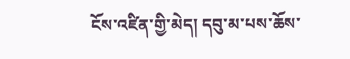ངོས་འཛིན་གྱི་མེད། དབུ་མ་པས་ཆོས་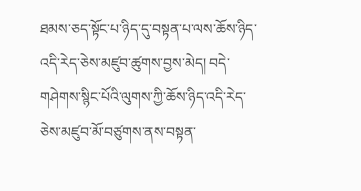ཐམས་ཅད་སྟོང་པ་ཉིད་དུ་བསྟན་པ་ལས་ཆོས་ཉིད་འདི་རེད་ཅེས་མཛུབ་ཚུགས་བྱས་མེད། བདེ་གཤེགས་སྙིང་པོའི་ལུགས་ཀྱི་ཆོས་ཉིད་འདི་རེད་ཅེས་མཛུབ་མོ་བཙུགས་ནས་བསྟན་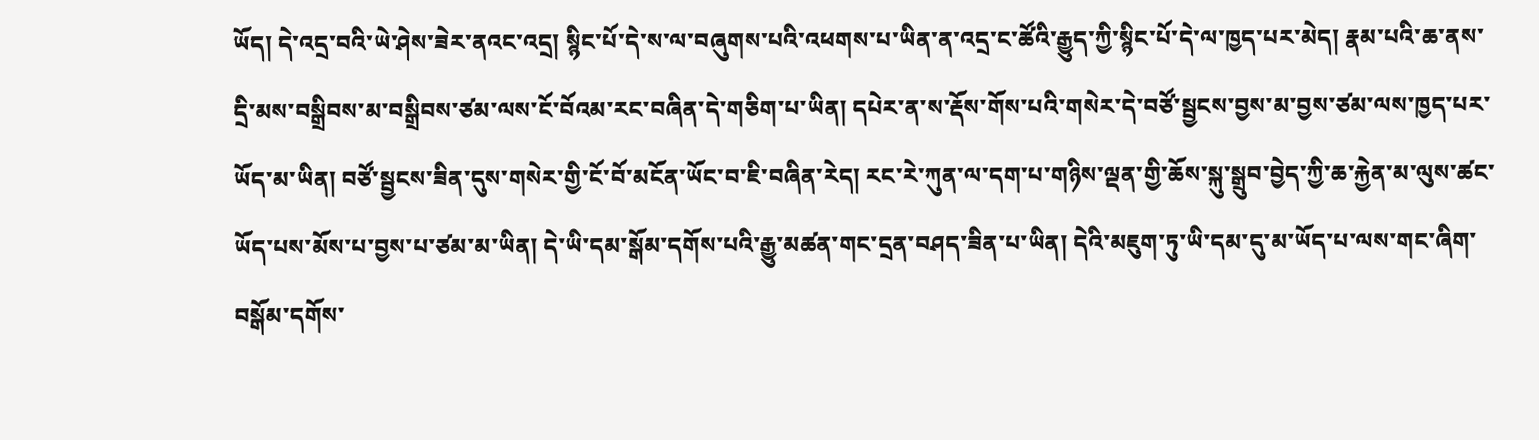ཡོད། དེ་འདྲ་བའི་ཡེ་ཤེས་ཟེར་ནའང་འདྲ། སྙིང་པོ་དེ་ས་ལ་བཞུགས་པའི་འཕགས་པ་ཡིན་ན་འདྲ་ང་ཚོའི་རྒྱུད་ཀྱི་སྙིང་པོ་དེ་ལ་ཁྱད་པར་མེད། རྣམ་པའི་ཆ་ནས་དྲི་མས་བསྒྲིབས་མ་བསྒྲིབས་ཙམ་ལས་ངོ་བོའམ་རང་བཞིན་དེ་གཅིག་པ་ཡིན། དཔེར་ན་ས་རྡོས་གོས་པའི་གསེར་དེ་བཙོ་སྦྱངས་བྱས་མ་བྱས་ཙམ་ལས་ཁྱད་པར་ཡོད་མ་ཡིན། བཙོ་སྦྱངས་ཟིན་དུས་གསེར་གྱི་ངོ་བོ་མངོན་ཡོང་བ་ཇི་བཞིན་རེད། རང་རེ་ཀུན་ལ་དག་པ་གཉིས་ལྡན་གྱི་ཆོས་སྐུ་སྒྲུབ་བྱེད་ཀྱི་ཆ་རྐྱེན་མ་ལུས་ཚང་ཡོད་པས་མོས་པ་བྱས་པ་ཙམ་མ་ཡིན། དེ་ཡི་དམ་སྒོམ་དགོས་པའི་རྒྱུ་མཚན་གང་དྲན་བཤད་ཟིན་པ་ཡིན། དེའི་མཇུག་ཏུ་ཡི་དམ་དུ་མ་ཡོད་པ་ལས་གང་ཞིག་བསྒོམ་དགོས་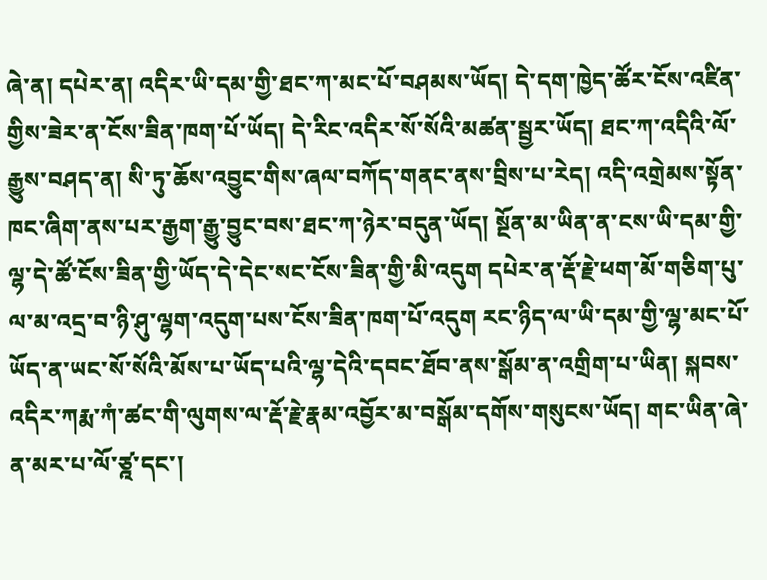ཞེ་ན། དཔེར་ན། འདིར་ཡི་དམ་གྱི་ཐང་ཀ་མང་པོ་བཤམས་ཡོད། དེ་དག་ཁྱེད་ཚོར་ངོས་འཛིན་གྱིས་ཟེར་ན་ངོས་ཟིན་ཁག་པོ་ཡོད། དེ་རིང་འདིར་སོ་སོའི་མཚན་སྦྱར་ཡོད། ཐང་ཀ་འདིའི་ལོ་རྒྱུས་བཤད་ན། སི་ཏུ་ཆོས་འབྱུང་གིས་ཞལ་བཀོད་གནང་ནས་བྲིས་པ་རེད། འདི་འགྲེམས་སྟོན་ཁང་ཞིག་ནས་པར་རྒྱག་རྒྱུ་བྱུང་བས་ཐང་ཀ་ཉེར་བདུན་ཡོད། སྔོན་མ་ཡིན་ན་ངས་ཡི་དམ་གྱི་ལྷ་དེ་ཚོ་ངོས་ཟིན་གྱི་ཡོད་དེ་དེང་སང་ངོས་ཟིན་གྱི་མི་འདུག དཔེར་ན་རྡོ་རྗེ་ཕག་མོ་གཅིག་པུ་ལ་མ་འདྲ་བ་ཉི་ཤུ་ལྷག་འདུག་པས་ངོས་ཟིན་ཁག་པོ་འདུག རང་ཉིད་ལ་ཡི་དམ་གྱི་ལྷ་མང་པོ་ཡོད་ན་ཡང་སོ་སོའི་མོས་པ་ཡོད་པའི་ལྷ་དེའི་དབང་ཐོབ་ནས་སྒོམ་ན་འགྲིག་པ་ཡིན། སྐབས་འདིར་ཀརྨ་ཀཾ་ཚང་གི་ལུགས་ལ་རྡོ་རྗེ་རྣམ་འབྱོར་མ་བསྒོམ་དགོས་གསུངས་ཡོད། གང་ཡིན་ཞེ་ན་མར་པ་ལོ་ཙྰ་དང་།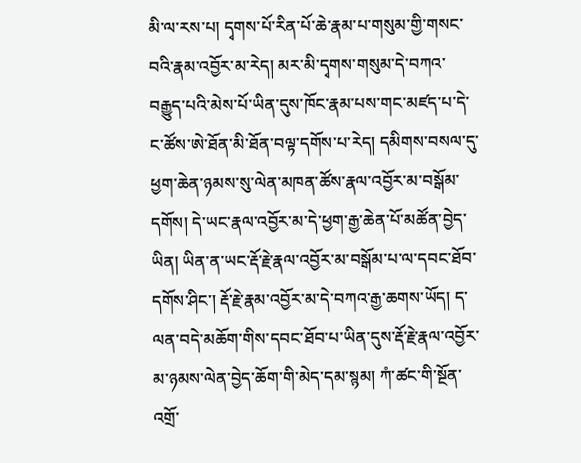མི་ལ་རས་པ། དྭགས་པོ་རིན་པོ་ཆེ་རྣམ་པ་གསུམ་གྱི་གསང་བའི་རྣམ་འབྱོར་མ་རེད། མར་མི་དྭགས་གསུམ་དེ་བཀའ་བརྒྱུད་པའི་མེས་པོ་ཡིན་དུས་ཁོང་རྣམ་པས་གང་མཛད་པ་དེ་ང་ཚོས་ཨེ་ཐོན་མི་ཐོན་བལྟ་དགོས་པ་རེད། དམིགས་བསལ་དུ་ཕྱག་ཆེན་ཉམས་སུ་ལེན་མཁན་ཚོས་རྣལ་འབྱོར་མ་བསྒོམ་དགོས། དེ་ཡང་རྣལ་འབྱོར་མ་དེ་ཕྱག་རྒྱ་ཆེན་པོ་མཚོན་བྱེད་ཡིན། ཡིན་ན་ཡང་རྡོ་རྗེ་རྣལ་འབྱོར་མ་བསྒོམ་པ་ལ་དབང་ཐོབ་དགོས་ཤིང་། རྡོ་རྗེ་རྣམ་འབྱོར་མ་དེ་བཀའ་རྒྱ་ཆགས་ཡོད། ད་ལན་བདེ་མཆོག་གིས་དབང་ཐོབ་པ་ཡིན་དུས་རྡོ་རྗེ་རྣལ་འབྱོར་མ་ཉམས་ལེན་བྱེད་ཆོག་གི་མེད་དམ་སྙམ། ཀཾ་ཚང་གི་སྔོན་འགྲོ་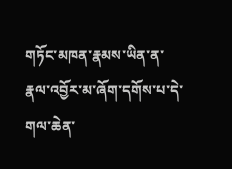གཏོང་མཁན་རྣམས་ཡིན་ན་རྣལ་འབྱོར་མ་ཞོག་དགོས་པ་དེ་གལ་ཆེན་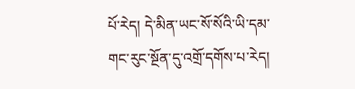པོ་རེད། དེ་མིན་ཡང་སོ་སོའི་ཡི་དམ་གང་རུང་སྔོན་དུ་འགྲོ་དགོས་པ་རེད།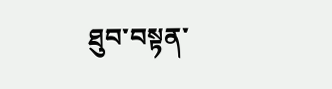ཐུབ་བསྟན་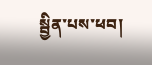སྦྱིན་པས་ཕབ།